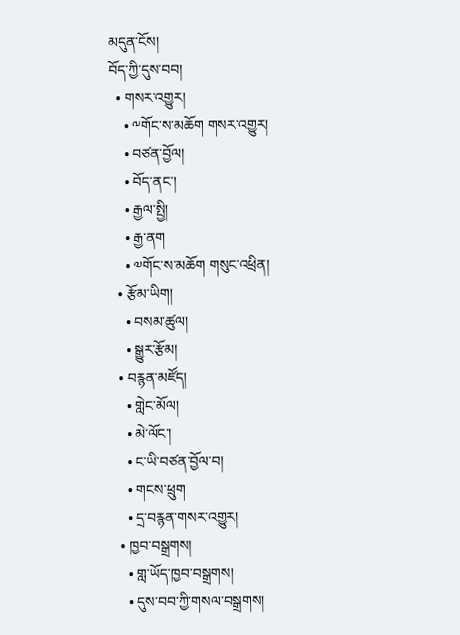མདུན་ངོས།
བོད་ཀྱི་དུས་བབ།
  • གསར་འགྱུར།
    • ༸གོང་ས་མཆོག གསར་འགྱུར།
    • བཙན་བྱོལ།
    • བོད་ནང་།
    • རྒྱལ་སྤྱི།
    • རྒྱ་ནག
    • ༧གོང་ས་མཆོག གསུང་འཕྲིན།
  • རྩོམ་ཡིག།
    • བསམ་ཚུལ།
    • སྒྱུར་རྩོམ།
  • བརྙན་མཛོད།
    • གླེང་མོལ།
    • མེ་ལོང་།
    • ང་ཡི་བཙན་བྱོལ་བ།
    • གངས་ཕྲུག
    • དྲ་བརྙན་གསར་འགྱུར།
  • ཁྱབ་བསྒྲགས།
    • གླ་ཡོད་ཁྱབ་བསྒྲགས།
    • དུས་བབ་ཀྱི་གསལ་བསྒྲགས།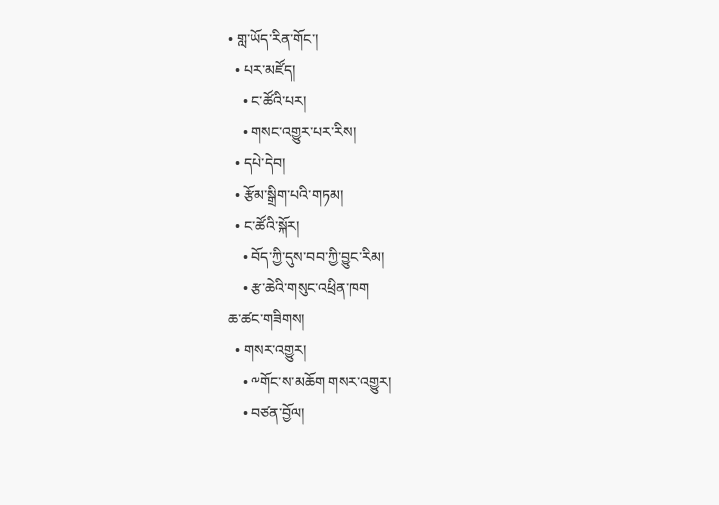• གླ་ཡོད་རིན་གོང་།
  • པར་མཛོད།
    • ང་ཚོའི་པར།
    • གསང་འགྱུར་པར་རིས།
  • དཔེ་དེབ།
  • རྩོམ་སྒྲིག་པའི་གཏམ།
  • ང་ཚོའི་སྐོར།
    • བོད་ཀྱི་དུས་བབ་ཀྱི་བྱུང་རིམ།
    • རྩ་ཆེའི་གསུང་འཕྲིན་ཁག
ཆ་ཚང་གཟིགས།
  • གསར་འགྱུར།
    • ༸གོང་ས་མཆོག གསར་འགྱུར།
    • བཙན་བྱོལ།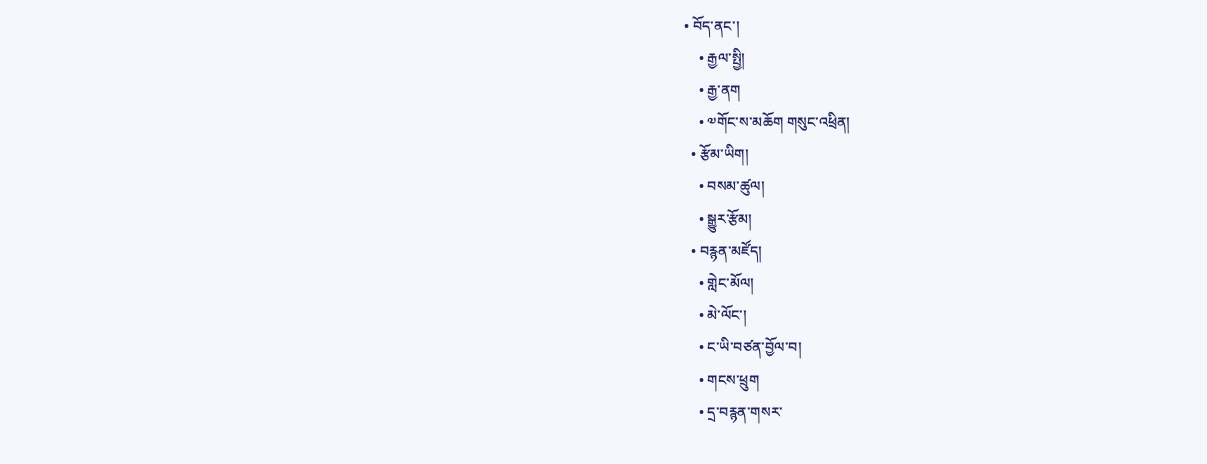• བོད་ནང་།
    • རྒྱལ་སྤྱི།
    • རྒྱ་ནག
    • ༧གོང་ས་མཆོག གསུང་འཕྲིན།
  • རྩོམ་ཡིག།
    • བསམ་ཚུལ།
    • སྒྱུར་རྩོམ།
  • བརྙན་མཛོད།
    • གླེང་མོལ།
    • མེ་ལོང་།
    • ང་ཡི་བཙན་བྱོལ་བ།
    • གངས་ཕྲུག
    • དྲ་བརྙན་གསར་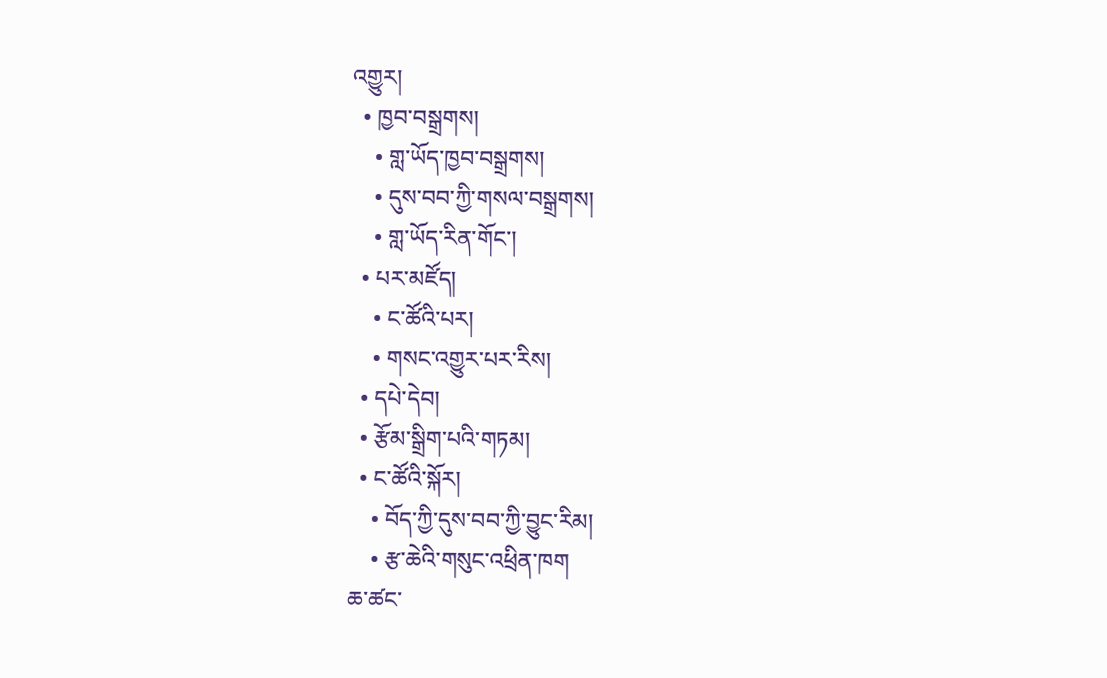འགྱུར།
  • ཁྱབ་བསྒྲགས།
    • གླ་ཡོད་ཁྱབ་བསྒྲགས།
    • དུས་བབ་ཀྱི་གསལ་བསྒྲགས།
    • གླ་ཡོད་རིན་གོང་།
  • པར་མཛོད།
    • ང་ཚོའི་པར།
    • གསང་འགྱུར་པར་རིས།
  • དཔེ་དེབ།
  • རྩོམ་སྒྲིག་པའི་གཏམ།
  • ང་ཚོའི་སྐོར།
    • བོད་ཀྱི་དུས་བབ་ཀྱི་བྱུང་རིམ།
    • རྩ་ཆེའི་གསུང་འཕྲིན་ཁག
ཆ་ཚང་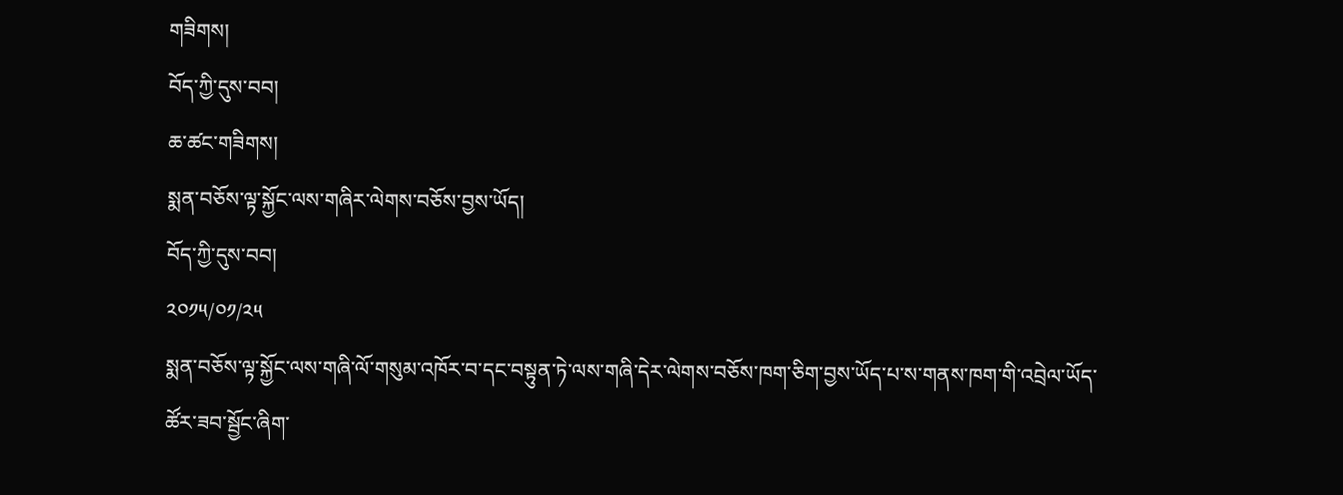གཟིགས།
བོད་ཀྱི་དུས་བབ།
ཆ་ཚང་གཟིགས།
སྨན་བཅོས་ལྟ་སྐྱོང་ལས་གཞིར་ལེགས་བཅོས་བྱས་ཡོད།
བོད་ཀྱི་དུས་བབ།
༢༠༡༥/༠༡/༢༥
སྨན་བཅོས་ལྟ་སྐྱོང་ལས་གཞི་ལོ་གསུམ་འཁོར་བ་དང་བསྟུན་ཏེ་ལས་གཞི་དེར་ལེགས་བཅོས་ཁག་ཅིག་བྱས་ཡོད་པ་ས་གནས་ཁག་གི་འབྲེལ་ཡོད་ཚོར་ཟབ་སྦྱོང་ཞིག་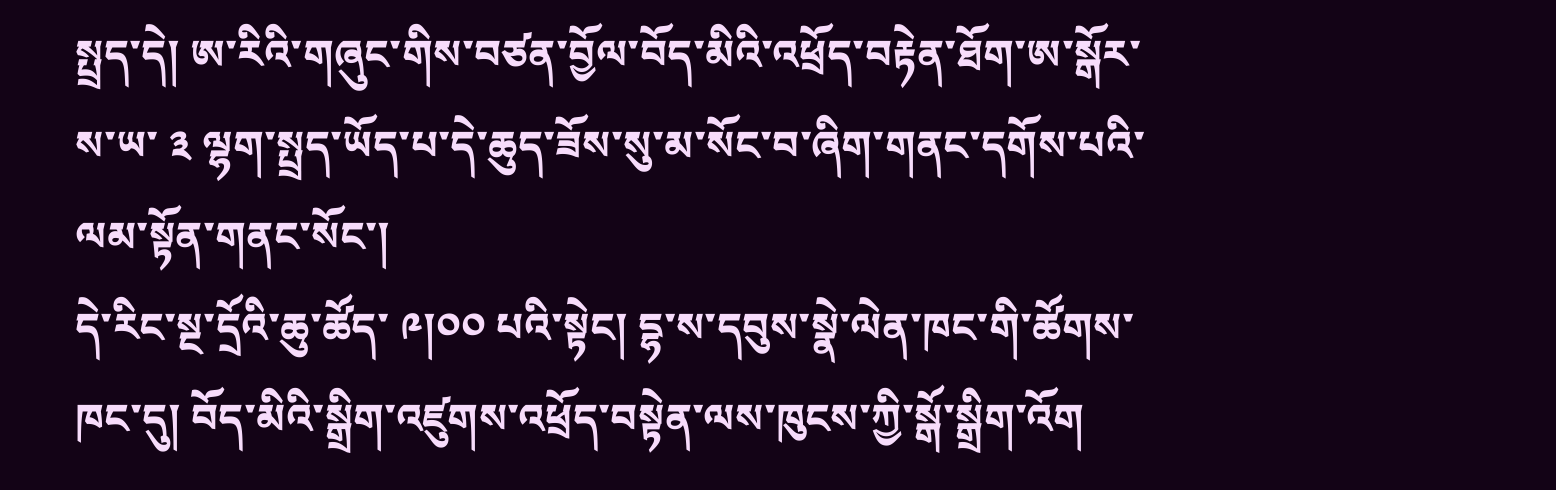སྤྲད་དེ། ཨ་རིའི་གཞུང་གིས་བཙན་བྱོལ་བོད་མིའི་འཕྲོད་བརྟེན་ཐོག་ཨ་སྒོར་ས་ཡ་ ༣ ལྷག་སྤྲད་ཡོད་པ་དེ་ཆུད་ཟོས་སུ་མ་སོང་བ་ཞིག་གནང་དགོས་པའི་ལམ་སྟོན་གནང་སོང་།
དེ་རིང་སྔ་དྲོའི་ཆུ་ཚོད་ ༩།༠༠ པའི་སྟེང། དྷ་ས་དབུས་སྣེ་ལེན་ཁང་གི་ཚོགས་ཁང་དུ། བོད་མིའི་སྒྲིག་འཛུགས་འཕྲོད་བསྟེན་ལས་ཁུངས་ཀྱི་སྒོ་སྒྲིག་འོག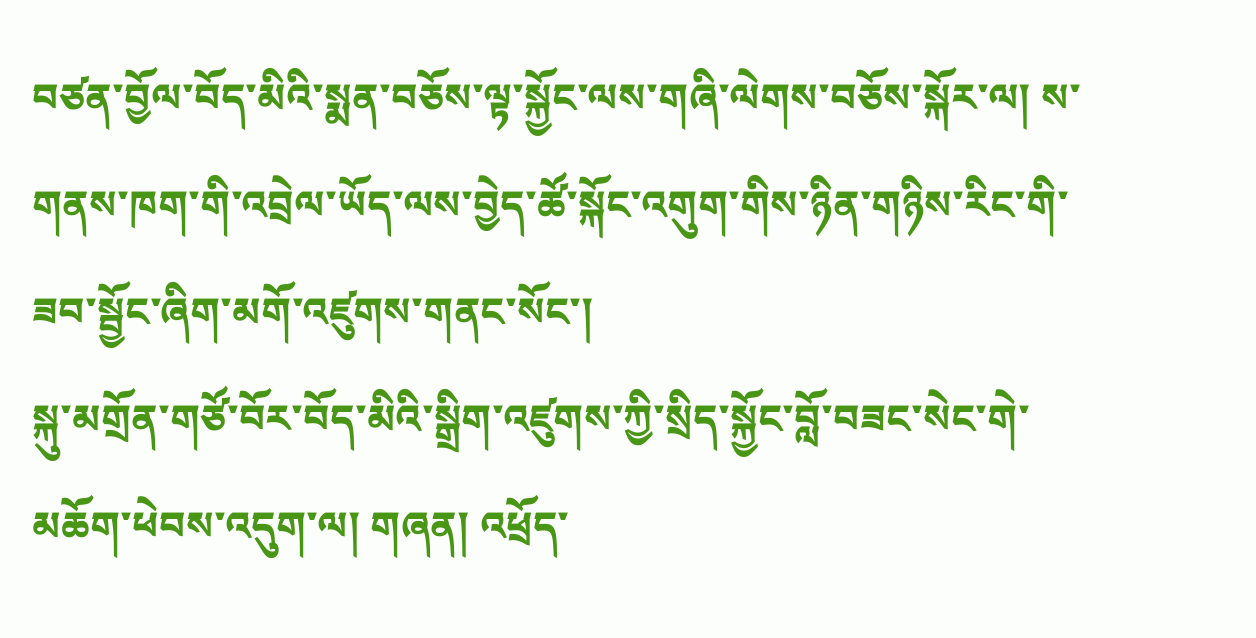བཙན་བྱོལ་བོད་མིའི་སྨན་བཅོས་ལྟ་སྐྱོང་ལས་གཞི་ལེགས་བཅོས་སྐོར་ལ། ས་གནས་ཁག་གི་འབྲེལ་ཡོད་ལས་བྱེད་ཚོ་སྐོང་འགུག་གིས་ཉིན་གཉིས་རིང་གི་ཟབ་སྦྱོང་ཞིག་མགོ་འཛུགས་གནང་སོང་།
སྐུ་མགྲོན་གཙོ་བོར་བོད་མིའི་སྒྲིག་འཛུགས་ཀྱི་སྲིད་སྐྱོང་བློ་བཟང་སེང་གེ་མཆོག་ཕེབས་འདུག་ལ། གཞན། འཕྲོད་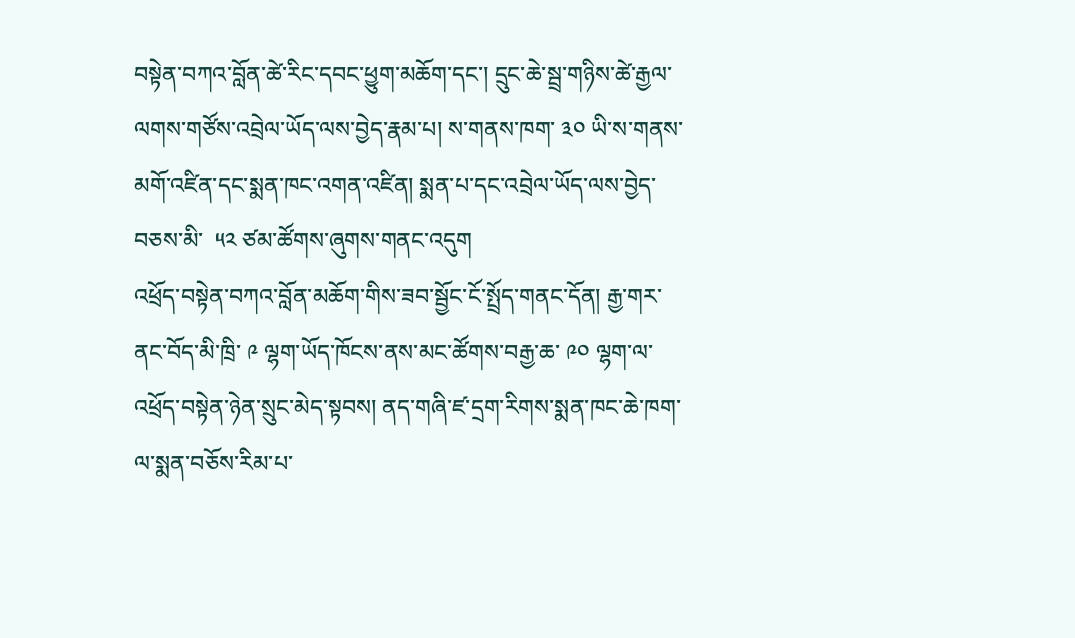བསྟེན་བཀའ་བློན་ཚེ་རིང་དབང་ཕྱུག་མཆོག་དང་། དྲུང་ཆེ་སྦྲ་གཉིས་ཚེ་རྒྱལ་ལགས་གཙོས་འབྲེལ་ཡོད་ལས་བྱེད་རྣམ་པ། ས་གནས་ཁག་ ༣༠ ཡི་ས་གནས་མགོ་འཛིན་དང་སྨན་ཁང་འགན་འཛིན། སྨན་པ་དང་འབྲེལ་ཡོད་ལས་བྱེད་བཅས་མི་  ༥༢ ཙམ་ཚོགས་ཞུགས་གནང་འདུག
འཕྲོད་བསྟེན་བཀའ་བློན་མཆོག་གིས་ཟབ་སྦྱོང་ངོ་སྤྲོད་གནང་དོན། རྒྱ་གར་ནང་བོད་མི་ཁྲི་ ༩ ལྷག་ཡོད་ཁོངས་ནས་མང་ཚོགས་བརྒྱ་ཆ་ ༩༠ ལྷག་ལ་འཕྲོད་བསྟེན་ཉེན་སྲུང་མེད་སྟབས། ནད་གཞི་ཛ་དྲག་རིགས་སྨན་ཁང་ཆེ་ཁག་ལ་སྨན་བཅོས་རིམ་པ་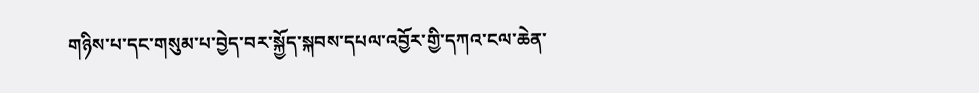གཉིས་པ་དང་གསུམ་པ་བྱེད་བར་སྐྱོད་སྐབས་དཔལ་འབྱོར་གྱི་དཀའ་ངལ་ཆེན་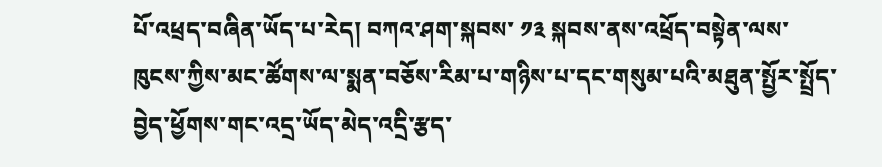པོ་འཕྲད་བཞིན་ཡོད་པ་རེད། བཀའ་ཤག་སྐབས་ ༡༣ སྐབས་ནས་འཕྲོད་བསྟེན་ལས་ཁུངས་ཀྱིས་མང་ཚོགས་ལ་སྨན་བཅོས་རིམ་པ་གཉིས་པ་དང་གསུམ་པའི་མཐུན་སྤྱོར་སྤྲོད་བྱེད་ཕྱོགས་གང་འདྲ་ཡོད་མེད་འདྲི་རྩད་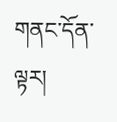གནང་དོན་ལྟར།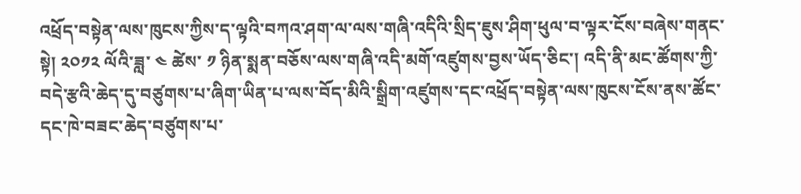འཕྲོད་བསྟེན་ལས་ཁུངས་ཀྱིས་ད་ལྟའི་བཀའ་ཤག་ལ་ལས་གཞི་འདིའི་སྲིད་ཇུས་ཤིག་ཕུལ་བ་ལྟར་ངོས་བཞེས་གནང་སྟེ། ༢༠༡༢ ལོའི་ཟླ་ ༤ ཚེས་ ༡ ཉིན་སྨན་བཅོས་ལས་གཞི་འདི་མགོ་འཛུགས་བྱས་ཡོད་ཅིང་། འདི་ནི་མང་ཚོགས་ཀྱི་བདེ་རྩའི་ཆེད་དུ་བཙུགས་པ་ཞིག་ཡིན་པ་ལས་བོད་མིའི་སྒྲིག་འཛུགས་དང་འཕྲོད་བསྟེན་ལས་ཁུངས་ངོས་ནས་ཚོང་དང་ཁེ་བཟང་ཆེད་བཙུགས་པ་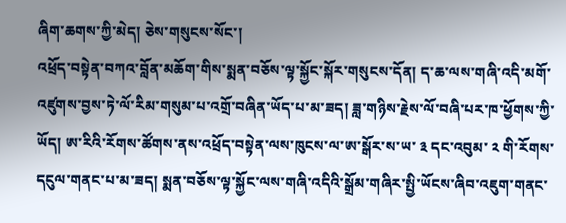ཞིག་ཆགས་ཀྱི་མེད། ཅེས་གསུངས་སོང་།
འཕྲོད་བསྟེན་བཀའ་བློན་མཆོག་གིས་སྨན་བཅོས་ལྟ་སྐྱོང་སྐོར་གསུངས་དོན། ད་ཆ་ལས་གཞི་འདི་མགོ་འཛུགས་བྱས་ཏེ་ལོ་རིམ་གསུམ་པ་འགྲོ་བཞིན་ཡོད་པ་མ་ཟད། ཟླ་གཉིས་རྗེས་ལོ་བཞི་པར་ཁ་ཕྱོགས་ཀྱི་ཡོད། ཨ་རིའི་རོགས་ཚོགས་ནས་འཕྲོད་བསྟེན་ལས་ཁུངས་ལ་ཨ་སྒོར་ས་ཡ་ ༣ དང་འབུམ་ ༢ གི་རོགས་དངུལ་གནང་པ་མ་ཟད། སྨན་བཅོས་ལྟ་སྐྱོང་ལས་གཞི་འདིའི་སྒྲོམ་གཞིར་སྤྱི་ཡོངས་ཞིབ་འཇུག་གནང་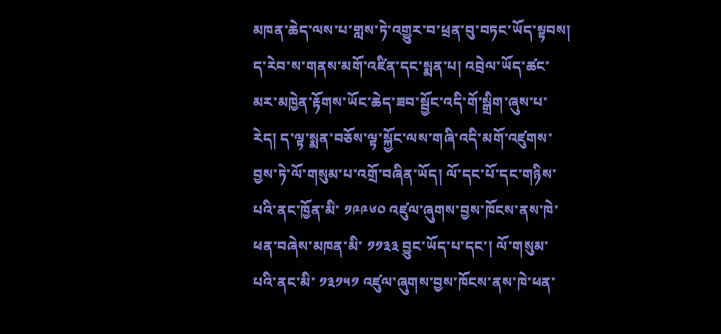མཁན་ཆེད་ལས་པ་གླས་ཏེ་འགྱུར་བ་ཕྲན་བུ་བཏང་ཡོད་སྟབས། ད་རེབ་ས་གནས་མགོ་འཛིན་དང་སྨན་པ། འབྲེལ་ཡོད་ཚང་མར་མཁྱེན་རྟོགས་ཡོང་ཆེད་ཟབ་སྦྱོང་འདི་གོ་སྒྲིག་ཞུས་པ་རེད། ད་ལྟ་སྨན་བཅོས་ལྟ་སྐྱོང་ལས་གཞི་འདི་མགོ་འཛུགས་བྱས་ཏེ་ལོ་གསུམ་པ་འགྲོ་བཞིན་ཡོད། ལོ་དང་པོ་དང་གཉིས་པའི་ནང་ཁྱོན་མི་ ༡༩༩༦༠ འཛུལ་ཞུགས་བྱས་ཁོངས་ནས་ཁེ་ཕན་བཞེས་མཁན་མི་ ༡༡༣༣ བྱུང་ཡོད་པ་དང་། ལོ་གསུམ་པའི་ནང་མི་ ༡༣༡༥༡ འཛུལ་ཞུགས་བྱས་ཁོངས་ནས་ཁེ་ཕན་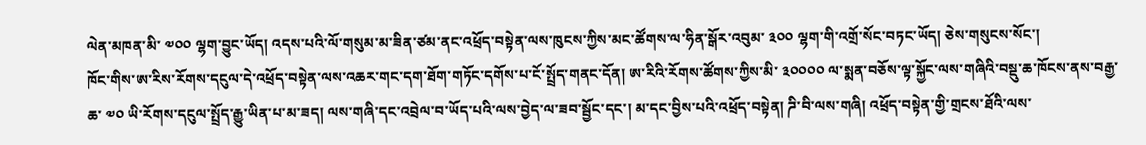ལེན་མཁན་མི་ ༧༠༠ ལྷག་བྱུང་ཡོད། འདས་པའི་ལོ་གསུམ་མ་ཟིན་ཙམ་ནང་འཕྲོད་བསྟེན་ལས་ཁུངས་ཀྱིས་མང་ཚོགས་ལ་ཧིན་སྒོར་འབུམ་ ༣༠༠ ལྷག་གི་འགྲོ་སོང་བཏང་ཡོད། ཅེས་གསུངས་སོང་།
ཁོང་གིས་ཨ་རིས་རོགས་དངུལ་དེ་འཕྲོད་བསྟེན་ལས་འཆར་གང་དག་ཐོག་གཏོང་དགོས་པ་ངོ་སྤྲོད་གནང་དོན། ཨ་རིའི་རོགས་ཚོགས་ཀྱིས་མི་ ༣༠༠༠༠ ལ་སྨན་བཅོས་ལྟ་སྐྱོང་ལས་གཞིའི་བསྡུ་ཆ་ཁོངས་ནས་བརྒྱ་ཆ་ ༧༠ ཡི་རོགས་དངུལ་སྤྲོད་རྒྱུ་ཡིན་པ་མ་ཟད། ལས་གཞི་དང་འབྲེལ་བ་ཡོད་པའི་ལས་བྱེད་ལ་ཟབ་སྦྱོང་དང་། མ་དང་བྱིས་པའི་འཕྲོད་བསྟེན། ཌི་བི་ལས་གཞི། འཕྲོད་བསྟེན་གྱི་གྲངས་ཐོའི་ལས་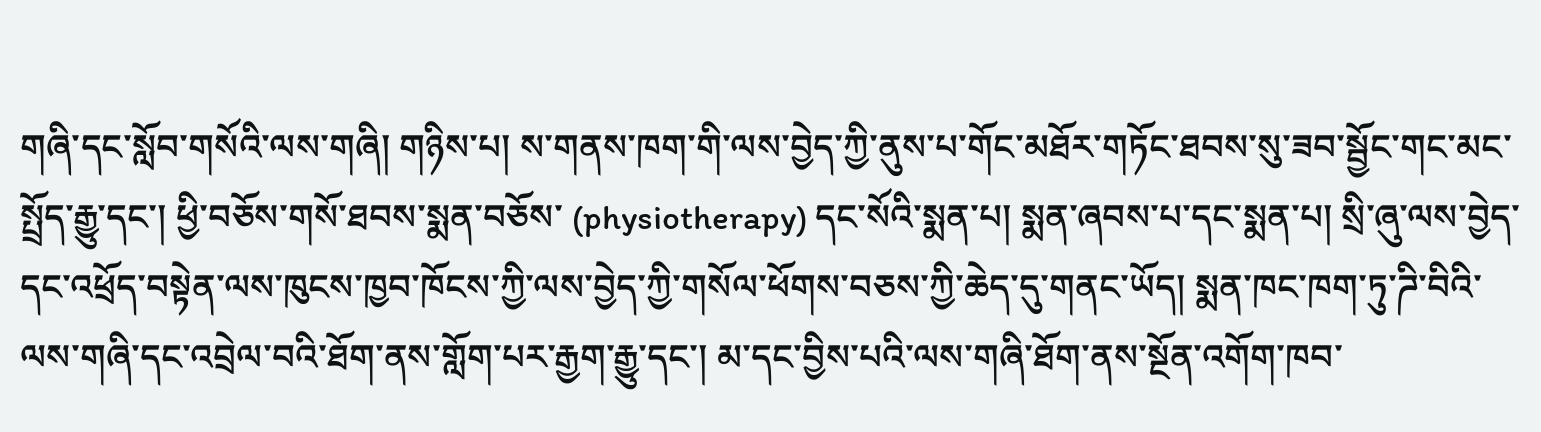གཞི་དང་སློབ་གསོའི་ལས་གཞི། གཉིས་པ། ས་གནས་ཁག་གི་ལས་བྱེད་ཀྱི་ནུས་པ་གོང་མཐོར་གཏོང་ཐབས་སུ་ཟབ་སྦྱོང་གང་མང་སྤྲོད་རྒྱུ་དང་། ཕྱི་བཅོས་གསོ་ཐབས་སྨན་བཅོས་ (physiotherapy) དང་སོའི་སྨན་པ། སྨན་ཞབས་པ་དང་སྨན་པ། སྲི་ཞུ་ལས་བྱེད་དང་འཕྲོད་བསྟེན་ལས་ཁུངས་ཁྱབ་ཁོངས་ཀྱི་ལས་བྱེད་ཀྱི་གསོལ་ཕོགས་བཅས་ཀྱི་ཆེད་དུ་གནང་ཡོད། སྨན་ཁང་ཁག་ཏུ་ཌི་བིའི་ལས་གཞི་དང་འབྲེལ་བའི་ཐོག་ནས་གློག་པར་རྒྱག་རྒྱུ་དང་། མ་དང་བྱིས་པའི་ལས་གཞི་ཐོག་ནས་སྔོན་འགོག་ཁབ་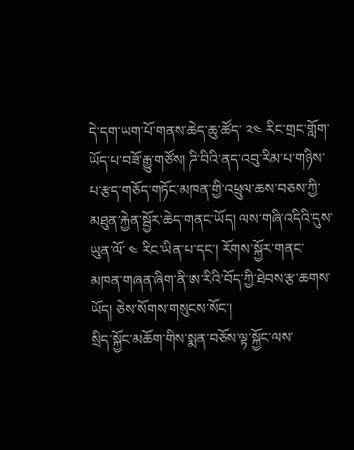དེ་དག་ཡག་པོ་གནས་ཆེད་ཆུ་ཚོད་ ༢༤ རིང་གྲང་གློག་ཡོད་པ་བཟོ་རྒྱུ་གཙོས། ཌི་བིའི་ནད་འབུ་རིམ་པ་གཉིས་པ་རྩད་གཅོད་གཏོང་མཁན་གྱི་འཕྲུལ་ཆས་བཅས་ཀྱི་མཐུན་རྐྱེན་སྦྱོར་ཆེད་གནང་ཡོད། ལས་གཞི་འདིའི་དུས་ཡུན་ལོ་ ༤ རིང་ཡིན་པ་དང་། རོགས་སྐྱོར་གནང་མཁན་གཞན་ཞིག་ནི་ཨ་རིའི་བོད་ཀྱི་ཐེབས་རྩ་ཆགས་ཡོད། ཅེས་སོགས་གསུངས་སོང་།
སྲིད་སྐྱོང་མཆོག་གིས་སྨན་བཅོས་ལྟ་སྐྱོང་ལས་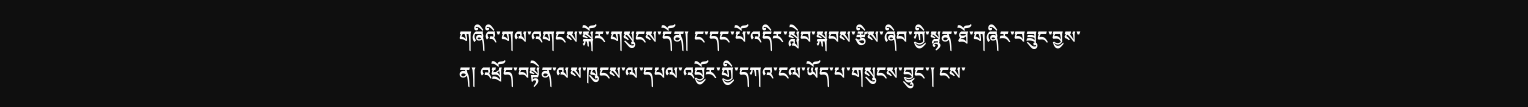གཞིའི་གལ་འགངས་སྐོར་གསུངས་དོན། ང་དང་པོ་འདིར་སླེབ་སྐབས་རྩིས་ཞིབ་ཀྱི་སྙན་ཐོ་གཞིར་བཟུང་བྱས་ན། འཕྲོད་བསྟེན་ལས་ཁུངས་ལ་དཔལ་འབྱོར་གྱི་དཀའ་ངལ་ཡོད་པ་གསུངས་བྱུང་། ངས་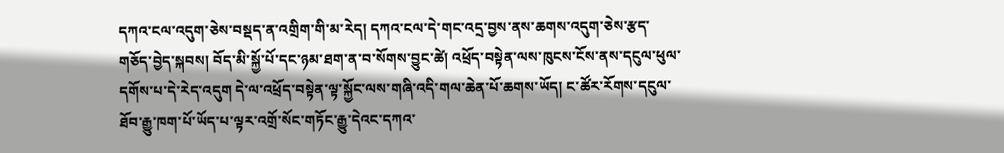དཀའ་ངལ་འདུག་ཅེས་བསྡད་ན་འགྲིག་གི་མ་རེད། དཀའ་ངལ་དེ་གང་འདྲ་བྱས་ནས་ཆགས་འདུག་ཅེས་རྩད་གཅོད་བྱེད་སྐབས། བོད་མི་སྐྱོ་པོ་དང་ཉམ་ཐག་ན་བ་སོགས་བྱུང་ཚེ། འཕྲོད་བསྟེན་ལས་ཁུངས་ངོས་ནས་དངུལ་ཕུལ་དགོས་པ་དེ་རེད་འདུག དེ་ལ་འཕྲོད་བསྟེན་ལྟ་སྐྱོང་ལས་གཞི་འདི་གལ་ཆེན་པོ་ཆགས་ཡོད། ང་ཚོར་རོགས་དངུལ་ཐོབ་རྒྱུ་ཁག་པོ་ཡོད་པ་ལྟར་འགྲོ་སོང་གཏོང་རྒྱུ་དེའང་དཀའ་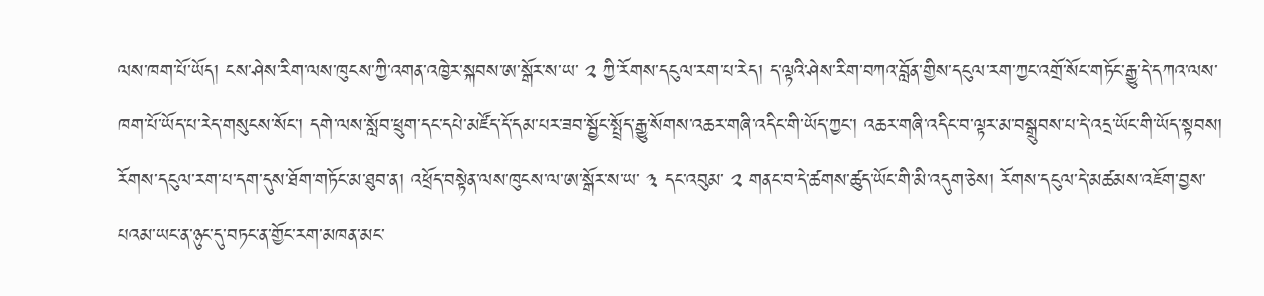ལས་ཁག་པོ་ཡོད། ངས་ཤེས་རིག་ལས་ཁུངས་ཀྱི་འགན་འཁྱེར་སྐབས་ཨ་སྒོར་ས་ཡ་ ༢ ཀྱི་རོགས་དངུལ་རག་པ་རེད། ད་ལྟའི་ཤེས་རིག་བཀའ་བློན་གྱིས་དངུལ་རག་ཀྱང་འགྲོ་སོང་གཏོང་རྒྱུ་དེ་དཀའ་ལས་ཁག་པོ་ཡོད་པ་རེད་གསུངས་སོང་། དགེ་ལས་སློབ་ཕྲུག་དང་དཔེ་མཛོད་དོ་དམ་པར་ཟབ་སྦྱོང་སྤྲོད་རྒྱུ་སོགས་འཆར་གཞི་འདིང་གི་ཡོད་ཀྱང་། འཆར་གཞི་འདིང་བ་ལྟར་མ་བསྒྲུབས་པ་དེ་འདྲ་ཡོང་གི་ཡོད་སྟབས། རོགས་དངུལ་རག་པ་དག་དུས་ཐོག་གཏོང་མ་ཐུབ་ན། འཕྲོད་བསྟེན་ལས་ཁུངས་ལ་ཨ་སྒོར་ས་ཡ་ ༣ དང་འབུམ་ ༢ གནང་བ་དེ་ཚགས་ཚུད་ཡོང་གི་མི་འདུག་ཅེས། རོགས་དངུལ་དེ་མཚམས་འཇོག་བྱས་པའམ་ཡང་ན་ཉུང་དུ་བཏང་ན་གྱོང་རག་མཁན་མང་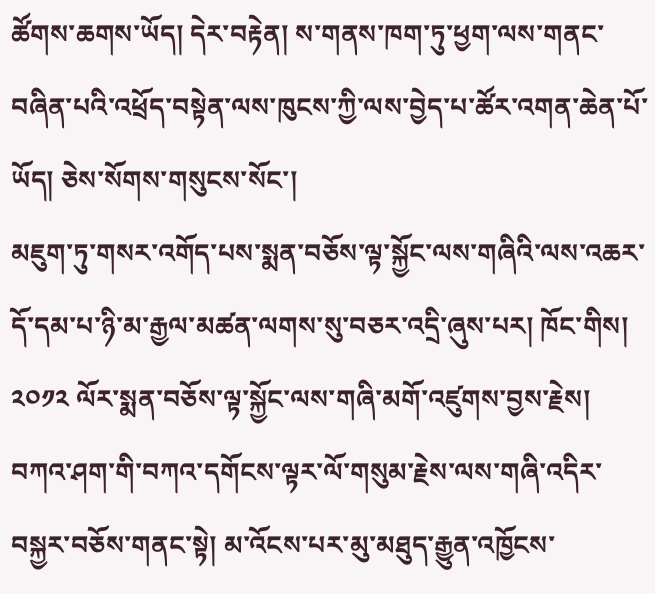ཚོགས་ཆགས་ཡོད། དེར་བརྟེན། ས་གནས་ཁག་ཏུ་ཕྱག་ལས་གནང་བཞིན་པའི་འཕྲོད་བསྟེན་ལས་ཁུངས་ཀྱི་ལས་བྱེད་པ་ཚོར་འགན་ཆེན་པོ་ཡོད། ཅེས་སོགས་གསུངས་སོང་།
མཇུག་ཏུ་གསར་འགོད་པས་སྨན་བཅོས་ལྟ་སྐྱོང་ལས་གཞིའི་ལས་འཆར་དོ་དམ་པ་ཉི་མ་རྒྱལ་མཚན་ལགས་སུ་བཅར་འདྲི་ཞུས་པར། ཁོང་གིས། ༢༠༡༢ ལོར་སྨན་བཅོས་ལྟ་སྐྱོང་ལས་གཞི་མགོ་འཛུགས་བྱས་རྗེས། བཀའ་ཤག་གི་བཀའ་དགོངས་ལྟར་ལོ་གསུམ་རྗེས་ལས་གཞི་འདིར་བསྐྱར་བཅོས་གནང་སྟེ། མ་འོངས་པར་མུ་མཐུད་རྒྱུན་འཁྱོངས་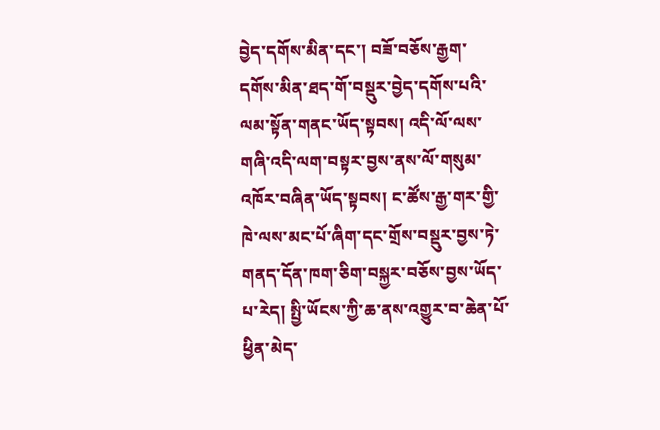བྱེད་དགོས་མིན་དང་། བཟོ་བཅོས་རྒྱག་དགོས་མིན་ཐད་གོ་བསྡུར་བྱེད་དགོས་པའི་ལམ་སྟོན་གནང་ཡོད་སྟབས། འདི་ལོ་ལས་གཞི་འདི་ལག་བསྟར་བྱས་ནས་ལོ་གསུམ་འཁོར་བཞིན་ཡོད་སྟབས། ང་ཚོས་རྒྱ་གར་གྱི་ཁེ་ལས་མང་པོ་ཞིག་དང་གྲོས་བསྡུར་བྱས་ཏེ་གནད་དོན་ཁག་ཅིག་བསྐྱར་བཅོས་བྱས་ཡོད་པ་རེད། སྤྱི་ཡོངས་ཀྱི་ཆ་ནས་འགྱུར་བ་ཆེན་པོ་ཕྱིན་མེད་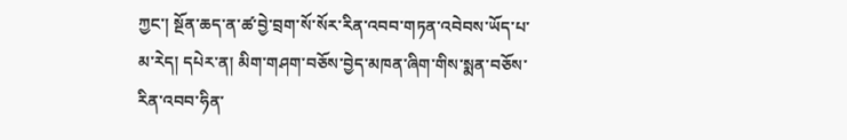ཀྱང་། སྔོན་ཆད་ན་ཚ་བྱེ་བྲག་སོ་སོར་རིན་འབབ་གཏན་འབེབས་ཡོད་པ་མ་རེད། དཔེར་ན། མིག་གཤག་བཅོས་བྱེད་མཁན་ཞིག་གིས་སྨན་བཅོས་རིན་འབབ་ཧིན་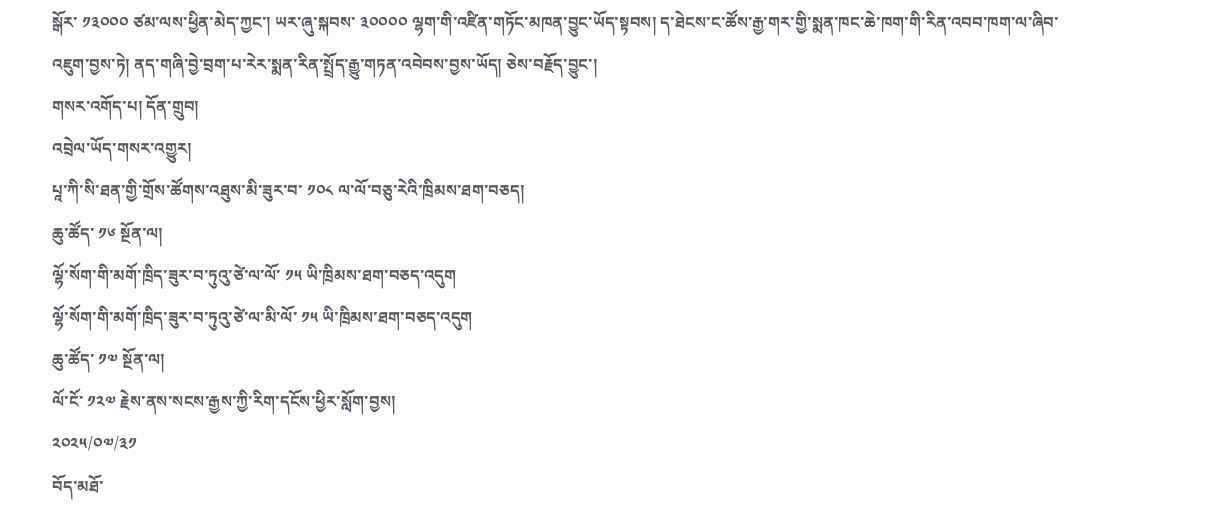སྒོར་ ༡༣༠༠༠ ཙམ་ལས་ཕྱིན་མེད་ཀྱང་། ཡར་ཞུ་སྐབས་ ༣༠༠༠༠ ལྷག་གི་འཛིན་གཏོང་མཁན་བྱུང་ཡོད་སྟབས། ད་ཐེངས་ང་ཚོས་རྒྱ་གར་གྱི་སྨན་ཁང་ཆེ་ཁག་གི་རིན་འབབ་ཁག་ལ་ཞིབ་འཇུག་བྱས་ཏེ། ནད་གཞི་བྱེ་བྲག་པ་རེར་སྨན་རིན་སྤྲོད་རྒྱུ་གཏན་འབེབས་བྱས་ཡོད། ཅེས་བརྗོད་བྱུང་།
གསར་འགོད་པ། དོན་གྲུབ།
འབྲེལ་ཡོད་གསར་འགྱུར།
པཱ་ཀི་སི་ཐན་གྱི་གྲོས་ཚོགས་འཐུས་མི་ཟུར་བ་ ༡༠༨ ལ་ལོ་བཅུ་རེའི་ཁྲིམས་ཐག་བཅད།
ཆུ་ཚོད་ ༡༦ སྔོན་ལ།
ལྷོ་སོག་གི་མགོ་ཁྲིད་ཟུར་བ་ཏུའུ་ཙེ་ལ་ལོ་ ༡༥ ཡི་ཁྲིམས་ཐག་བཅད་འདུག
ལྷོ་སོག་གི་མགོ་ཁྲིད་ཟུར་བ་ཏུའུ་ཙེ་ལ་མི་ལོ་ ༡༥ ཡི་ཁྲིམས་ཐག་བཅད་འདུག
ཆུ་ཚོད་ ༡༧ སྔོན་ལ།
ལོ་ངོ་ ༡༢༧ རྗེས་ནས་སངས་རྒྱས་ཀྱི་རིག་དངོས་ཕྱིར་སློག་བྱས།
༢༠༢༥/༠༧/༣༡
བོད་མཐོ་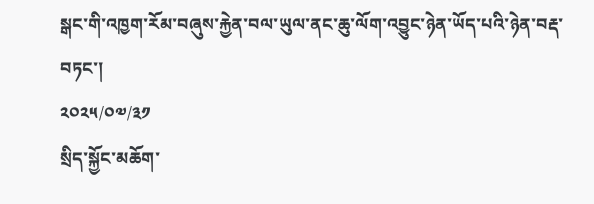སྒང་གི་འཁྱག་རོམ་བཞུས་རྐྱེན་བལ་ཡུལ་ནང་ཆུ་ལོག་འབྱུང་ཉེན་ཡོད་པའི་ཉེན་བརྡ་བཏང་།
༢༠༢༥/༠༧/༣༡
སྲིད་སྐྱོང་མཆོག་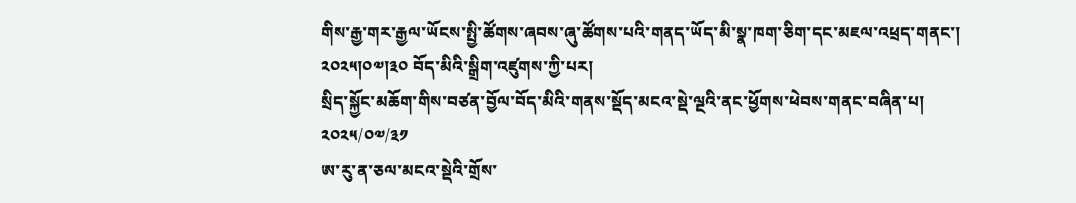གིས་རྒྱ་གར་རྒྱལ་ཡོངས་སྤྱི་ཚོགས་ཞབས་ཞུ་ཚོགས་པའི་གནད་ཡོད་མི་སྣ་ཁག་ཅིག་དང་མཇལ་འཕྲད་གནང་། ༢༠༢༥།༠༧།༣༠ བོད་མིའི་སྒྲིག་འཛུགས་ཀྱི་པར།
སྲིད་སྐྱོང་མཆོག་གིས་བཙན་བྱོལ་བོད་མིའི་གནས་སྡོད་མངའ་སྡེ་ལྔའི་ནང་ཕྱོགས་ཕེབས་གནང་བཞིན་པ།
༢༠༢༥/༠༧/༣༡
ཨ་རུ་ན་ཅལ་མངའ་སྡེའི་གྲོས་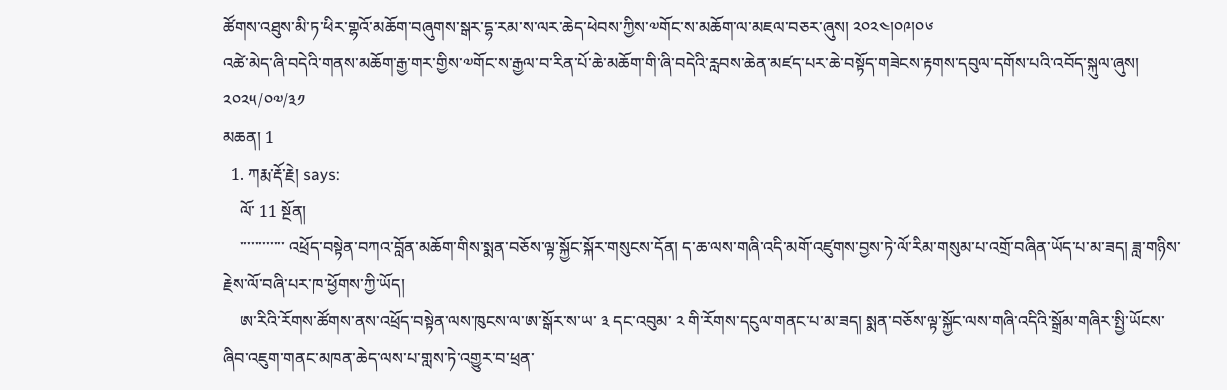ཚོགས་འཐུས་མི་ཏ་ཕིར་གྷའོ་མཆོག་བཞུགས་སྒར་དྷ་རམ་ས་ལར་ཆེད་ཕེབས་ཀྱིས་༧གོང་ས་མཆོག་ལ་མཇལ་བཅར་ཞུས། ༢༠༢༤།༠༩།༠༦
འཚེ་མེད་ཞི་བདེའི་གནས་མཆོག་རྒྱ་གར་གྱིས་༧གོང་ས་རྒྱལ་བ་རིན་པོ་ཆེ་མཆོག་གི་ཞི་བདེའི་རླབས་ཆེན་མཛད་པར་ཆེ་བསྟོད་གཟེངས་རྟགས་དབུལ་དགོས་པའི་འབོད་སྐུལ་ཞུས།
༢༠༢༥/༠༧/༣༡
མཆན། 1
  1. ཀརྨ་རྡོ་རྗེ། says:
    ལོ་ 11 སྔོན།
    ་་་་་་་་་་་་ འཕྲོད་བསྟེན་བཀའ་བློན་མཆོག་གིས་སྨན་བཅོས་ལྟ་སྐྱོང་སྐོར་གསུངས་དོན། ད་ཆ་ལས་གཞི་འདི་མགོ་འཛུགས་བྱས་ཏེ་ལོ་རིམ་གསུམ་པ་འགྲོ་བཞིན་ཡོད་པ་མ་ཟད། ཟླ་གཉིས་རྗེས་ལོ་བཞི་པར་ཁ་ཕྱོགས་ཀྱི་ཡོད།
    ཨ་རིའི་རོགས་ཚོགས་ནས་འཕྲོད་བསྟེན་ལས་ཁུངས་ལ་ཨ་སྒོར་ས་ཡ་ ༣ དང་འབུམ་ ༢ གི་རོགས་དངུལ་གནང་པ་མ་ཟད། སྨན་བཅོས་ལྟ་སྐྱོང་ལས་གཞི་འདིའི་སྒྲོམ་གཞིར་སྤྱི་ཡོངས་ཞིབ་འཇུག་གནང་མཁན་ཆེད་ལས་པ་གླས་ཏེ་འགྱུར་བ་ཕྲན་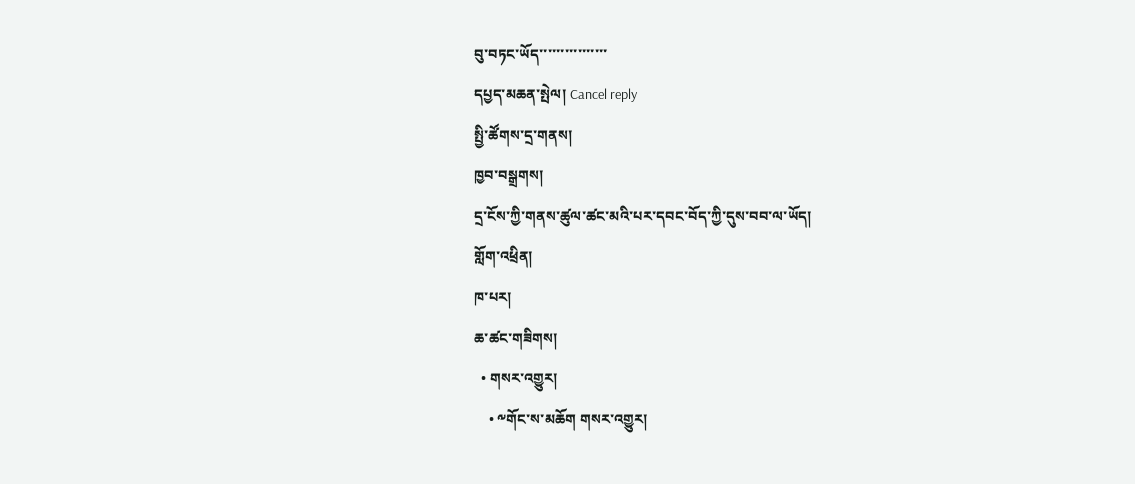བུ་བཏང་ཡོད་་་་་་་་་་་་་་་་
དཔྱད་མཆན་སྤེལ། Cancel reply
སྤྱི་ཚོགས་དྲ་གནས།
ཁྱབ་བསྒྲགས།
དྲ་ངོས་ཀྱི་གནས་ཚུལ་ཚང་མའི་པར་དབང་བོད་ཀྱི་དུས་བབ་ལ་ཡོད།
གློག་འཕྲིན།
ཁ་པར།
ཆ་ཚང་གཟིགས།
  • གསར་འགྱུར།
    • ༸གོང་ས་མཆོག གསར་འགྱུར།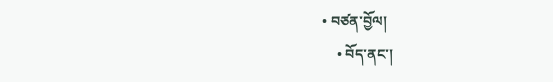• བཙན་བྱོལ།
    • བོད་ནང་།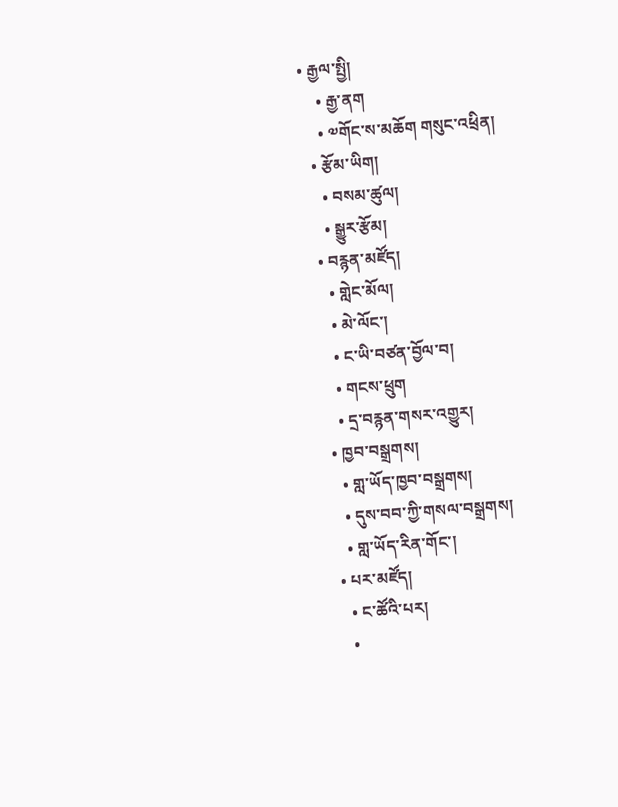• རྒྱལ་སྤྱི།
    • རྒྱ་ནག
    • ༧གོང་ས་མཆོག གསུང་འཕྲིན།
  • རྩོམ་ཡིག།
    • བསམ་ཚུལ།
    • སྒྱུར་རྩོམ།
  • བརྙན་མཛོད།
    • གླེང་མོལ།
    • མེ་ལོང་།
    • ང་ཡི་བཙན་བྱོལ་བ།
    • གངས་ཕྲུག
    • དྲ་བརྙན་གསར་འགྱུར།
  • ཁྱབ་བསྒྲགས།
    • གླ་ཡོད་ཁྱབ་བསྒྲགས།
    • དུས་བབ་ཀྱི་གསལ་བསྒྲགས།
    • གླ་ཡོད་རིན་གོང་།
  • པར་མཛོད།
    • ང་ཚོའི་པར།
    •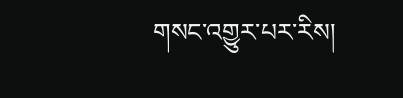གསང་འགྱུར་པར་རིས།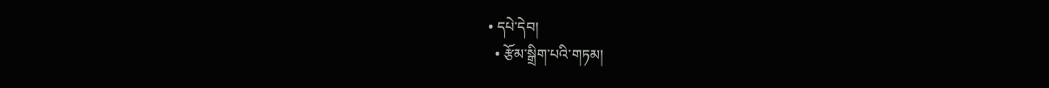• དཔེ་དེབ།
  • རྩོམ་སྒྲིག་པའི་གཏམ།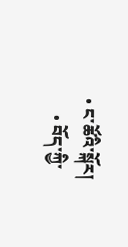• ང་ཚོའི་སྐོར།
    • བོད་ཀྱི་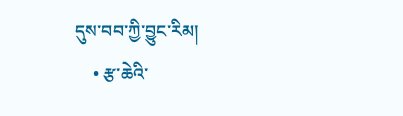དུས་བབ་ཀྱི་བྱུང་རིམ།
    • རྩ་ཆེའི་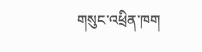གསུང་འཕྲིན་ཁག